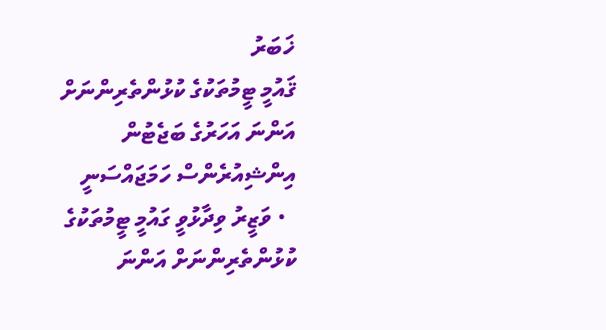ޚަބަރު
ޤައުމީ ޓީމުތަކުގެ ކުޅުންތެރިންނަށް އަންނަ އަހަރުގެ ބަޖެޓުން އިންޝިއުރެންސް ހަމަޖައްސަނީ
  • ވަޒީރު ވިދާޅުވީ ގައުމީ ޓީމުތަކުގެ ކުޅުންތެރިންނަށް އަންނަ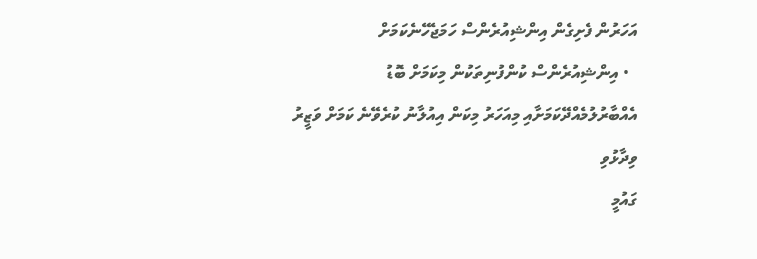އަހަރުން ފެށިގެން އިންޝިއުރެންސް ހަމަޖެހޭނެކަމަށް
  • އިންޝިއުރެންސް ކުންފުނިތަކުން މިކަމަށް ބޮޑު އެއްބާރުލުމެއްދޭކަމަށާއި މިއަހަރު މިކަން އިއުލާނު ކުރެވޭނެ ކަމަށް ވަޒީރު ވިދާޅުވި
ގައުމީ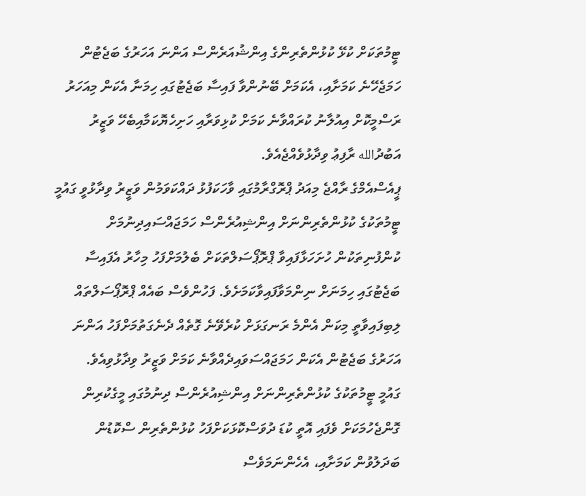ޓީމުތަކަށް ކުޅޭ ކުޅުންތެރިންގެ އިންޝުއަރެންސް އަންނަ އަހަރުގެ ބަޖެޓުން ހަމަޖެހޭނެ ކަމަށާއި، އެކަމަށް ބޭނުންވާ ފައިސާ ބަޖެޓުގައި ހިމަނާ އެކަން މިއަހަރު ރަސްމީކޮށް އިއުލާނު ކުރައްވާނެ ކަމަށް ކުޅިވަރާއި ހަށިހެޔޮކަމާއިބެހޭ ވަޒީރު އަބުދުالله ރާފިޢު ވިދާޅުވެއްޖެއެވެ.
ޕީއެސްއެމްގެ ރާއްޖެ މިއަދު ޕްރޮގްރާމުގައި ވާހަކަފުޅު ދައްކަވަމުން ވަޒީރު ވިދާޅުވީ ގައުމީ ޓީމުތަކުގެ ކުޅުންތެރިންނަށް އިންޝިއުރެންސް ހަމަޖައްސައިދިނުމަށް ކުންފުނިތަކުން ހުށަހަޅާފައިވާ ޕްރޮޕޯސަލްތަކަށް ބެލުމަށްފަހު މިހާރު އެފައިސާ ބަޖެޓުގައި ހިމަނަށް ނިންމަވާފައިވާކަމަށެވެ. ފަހުންވެސް ބައެއް ޕްރޮޕޯސަލްތައް ލިބިފައިވާތީ މިކަން އެންމެ ރަނގަޅަށް ކުރެވޭނެ ގޮތެއް ދެނެގަތުމަށްފަހު އަންނަ އަހަރުގެ ބަޖެޓުން އެކަން ހަމަޖައްސަވައިދެއްވާނެ ކަމަށް ވަޒީރު ވިދާޅުވިއެވެ.
ގައުމީ ޓީމުތަކުގެ ކުޅުންތެރިންނަށް އިންޝިއުރެންސް ދިނުމުގައި މީގެކުރިން ގޮންޖެހުމަކަށް ވެފައި އޮތީ ކުޑަ ދުވަސްކޮޅަކަށްފަހު ކުޅުންތެރިން ސްކޮޑުން ބަދަލުވުން ކަމަށާއި، އެހެންނަމަވެސް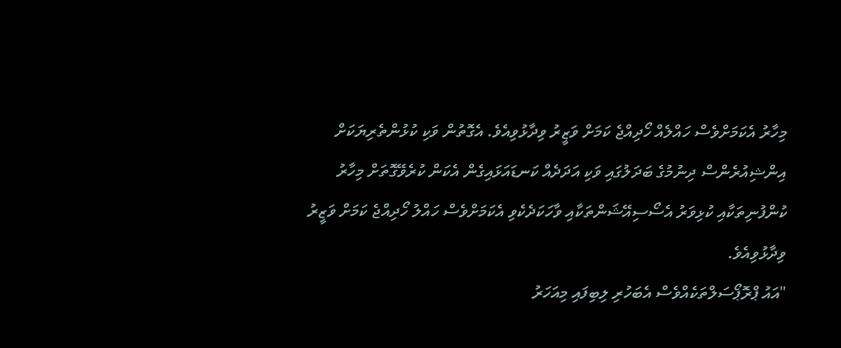މިހާރު އެކަމަށްވެސް ހައްލެއް ހޯދިއްޖެ ކަމަށް ވަޒީރު ވިދާޅުވިއެވެ. އެގޮތުން ވަކި ކުޅުންތެރިޔަކަށް އިންޝިއުރެންސް ދިނުމުގެ ބަދަލުގައި ވަކި އަދަދެއް ކަނޑައަޅައިގެން އެކަން ކުރެވޭގޮތަށް މިހާރު ކުންފުނިތަކާއި ކުޅިވަރު އެސޯސިއޭޝަންތަކާއި ވާހަކަދެކެވި އެކަމަށްވެސް ހައްލު ހޯދިއްޖެ ކަމަށް ވަޒީރު ވިދާޅުވިއެވެ.
"އައު ޕްރޮޕޯސަލްތަކެއްވެސް އެބަހުރި ލިބިފައި މިއަހަރު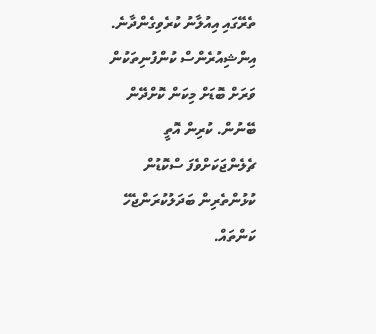ތެރޭގައި އިއުލާނު ކުރެވިގެންދާނެ. އިންޝިއުރެންސް ކުންފުނިތަކުން ވަރަށް ބޮޑަށް މިކަން ކޮށްދޭން ބޭނުން. ކުރިން އޮތީ ޗެލެންޖަކަށްވެފަ ސްކޮޑުން ކުޅުންތެރިން ބަދަލުކުރަންޖެހޭ ކަންތައް.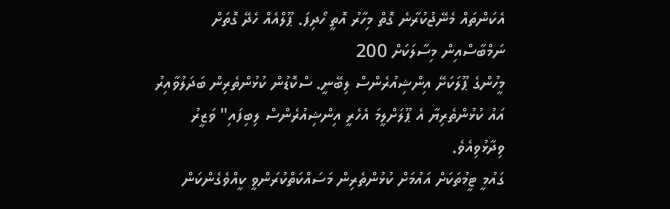އެކަންތައް މެނޭޖުކުރާނެ ގޮތް މިހާރު އޮތީ ހޯދިފަ. ޕޫލްއެއް ހެދޭ ގޮތަށް ނަމްބާސްއިން މިސާލަކަށް 200
މީހުންގެ ޕޫލަކަށޭ އިންޝިއުރެންސް ލިބޭނީ. ސްކޮޑުން ކުޅުންތެރިން ބަދަލުވާއިރު އައު ކުޅުންތެރިޔާ އެ ޕޫލަށްލީމަ އެހެރީ އިންޝިއުރެންސް ލިބިފައި" ވަޒީރު ވިދާޅުވިއެވެ.
ގައުމީ ޓީމުތަކަށް އައުމަށް ކުޅުންތެރިން މަސައްކަތްކުރަންވީ ކީއްވެގެންކަން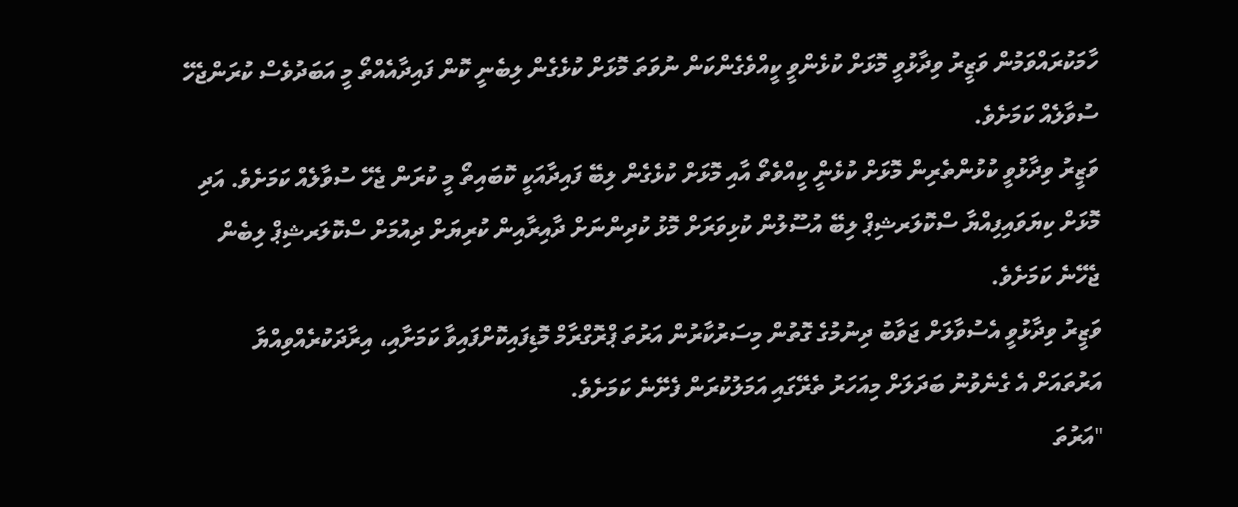ހާމަކުރައްވަމުން ވަޒީރު ވިދާޅުވީ މޮޅަށް ކުޅެންވީ ކީއްވެގެންކަން ނުވަތަ މޮޅަށް ކުޅެގެން ލިބެނީ ކޮން ފައިދާއެއްތޯ މީ އަބަދުވެސް ކުރަންޖެހޭ ސުވާލެއް ކަމަށެވެ.
ވަޒީރު ވިދާޅުވީ ކުޅުންތެރިން މޮޅަށް ކުޅެންީ ކީއްވެތޯ އާއި މޮޅަށް ކުޅެގެން ލިބޭ ފައިދާއަކީ ކޮބައިތޯ މީ ކުރަން ޖެހޭ ސުވާލެއް ކަމަށެވެ. އަދި މޮޅަށް ކިޔަވައިފިއްޔާ ސްކޮލަރޝިޕް ލިބޭ އުސޫލުން ކުޅިވަރަށް މޮޅު ކުދިންނަށް ދާއިރާއިން ކުރިޔަށް ދިއުމަށް ސްކޮލަރޝިޕް ލިބެން ޖެހޭނެ ކަމަށެވެ.
ވަޒީރު ވިދާޅުވީ އެސުވާލަށް ޖަވާބު ދިނުމުގެ ގޮތުން މިސަރުކާރުން އަރުތަ ޕްރޮގްރާމް މޮޑިފައިކޮށްފައިވާ ކަމަށާއި، އިރާދަކުރެއްވިއްޔާ އަރުތައަށް އެ ގެނެވުނު ބަދަލަށް މިއަހަރު ތެރޭގައި އަމަލުކުރަން ފެށޭނެ ކަމަށެވެ.
"އަރުތަ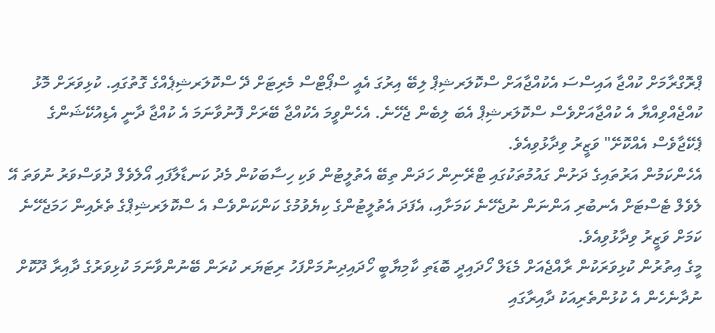ޕްރޮގްރާމަށް ކުއްޖާ އައިސްސަ އެކުއްޖާއަށް ސްކޮލަރޝިޕް ލިބޭ އިރުގަ އެއީ ސްޕޯޓްސް މެރިޓަށް ދޭ ސްކޮލަރޝިޕެއްގެ ގޮތުގައި. ކުޅިވަރަށް މޮޅު ކުއްޖެއްވިއްޔާ އެ ކުއްޖާއަށްވެސް ސްކޮލަރޝިޕް އެބަ ލިބެން ޖެހޭނެ. އެހެންވީމަ އެކުއްޖާ ބޭރަށް ފޮނުވާނަމަ އެ ކުއްޖާ ދާނީ އެޑިއުކޭޝަންގެ ޕެކޭޖާވެސް އެއްކޮށޭ" ވަޒީރު ވިދާޅުވިއެވެ.
އެހެންކަމުން އަރުތައިގެ ދަށުން ގައުމުތަކުގައި ޓްރޭނިން ހަދަން ތިބޭ އެތުލީޓުން ވަކި ހިސާބަކުން މެދު ކަނޑާލާފައި އޯލެވެލް ދުވަސްވަރު ނުވަތަ އޭ ލެވެލް ޓެސްޓަށް އެނބުރި އަންނަން ނުޖެހޭނެ ކަމަށާއި، އެފަދަ އެތުލީޓުންގެ ކިޔެވުމުގެ ކަންކަންވެސް އެ ސްކޮލަރޝިޕްގެ ތެރެއިން ހަމަޖެހޭނެ ކަމަށް ވަޒީރު ވިދާޅުވިއެވެ.
މީގެ އިތުރުން ކުޅިވަރަކުން ރާއްޖެއަށް މެޑަލް ހޯދައިދީ ބޮޑަތި ކާމިޔާބީ ހޯދައިދިނުމަށްފަހު ރިޓަޔަރ ކުރަން ބޭނުންވާނަމަ ކުޅިވަރުގެ ދާއިރާ ދޫކޮށް ނުދާނެހެން އެ ކުޅުންތެރިއަކު ދާއިރާގައި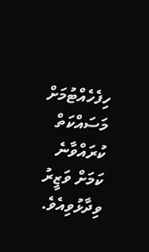ހިފެހެއްޓުމަށް މަސައްކަތް ކުރައްވާނެ ކަމަށް ވަޒީރު ވިދާޅުވިއެވެ.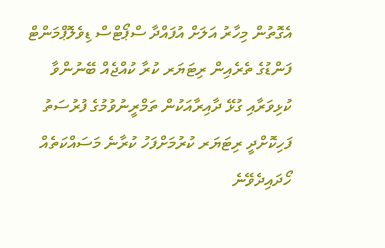އެގޮތުން މިހާރު އަލަށް އުފައްދާ ސްޕޯޓްސް ޑިވެލޮޕްމަންޓް ފަންޑުގެ ތެރެއިން ރިޓަޔަރ ކުރާ ކުއްޖެއް ބޭނުންވާ ކުޅިވަރާއި ގުޅޭ ދާއިރާއަކުން ތަމްރީނުވުމުގެ ފުރުސަތު ފަހިކޮށްދީ ރިޓަޔަރ ކުރުމަށްފަހު ކުރާނެ މަސައްކަތެއް ހޯދައިދެވޭނެ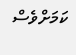ކަމަށްވެސް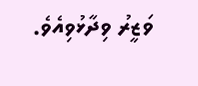ވަޒީރު ވިދާޅުވިއެވެ.